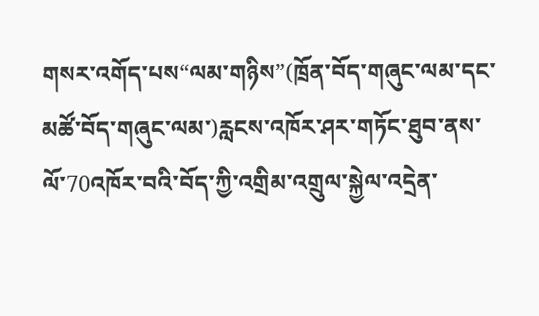གསར་འགོད་པས“ལམ་གཉིས”(ཁྲོན་བོད་གཞུང་ལམ་དང་མཚོ་བོད་གཞུང་ལམ་)རླངས་འཁོར་ཤར་གཏོང་ཐུབ་ནས་ལོ་70འཁོར་བའི་བོད་ཀྱི་འགྲིམ་འགྲུལ་སྐྱེལ་འདྲེན་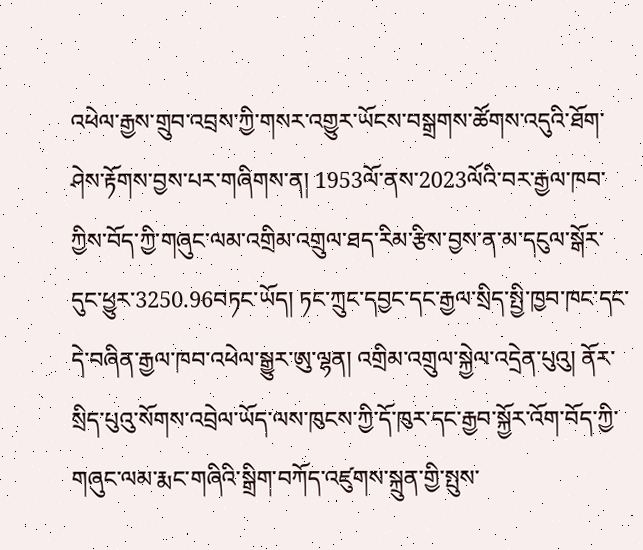འཕེལ་རྒྱས་གྲུབ་འབྲས་ཀྱི་གསར་འགྱུར་ཡོངས་བསྒྲགས་ཚོགས་འདུའི་ཐོག་ཤེས་རྟོགས་བྱས་པར་གཞིགས་ན། 1953ལོ་ནས་2023ལོའི་བར་རྒྱལ་ཁབ་ཀྱིས་བོད་ཀྱི་གཞུང་ལམ་འགྲིམ་འགྲུལ་ཐད་རིམ་རྩིས་བྱས་ན་མ་དངུལ་སྒོར་དུང་ཕྱུར་3250.96བཏང་ཡོད། ཏང་ཀྲུང་དབྱང་དང་རྒྱལ་སྲིད་སྤྱི་ཁྱབ་ཁང་དང་དེ་བཞིན་རྒྱལ་ཁབ་འཕེལ་སྒྱུར་ཨུ་ལྷན། འགྲིམ་འགྲུལ་སྐྱེལ་འདྲེན་པུའུ། ནོར་སྲིད་པུའུ་སོགས་འབྲེལ་ཡོད་ལས་ཁུངས་ཀྱི་དོ་ཁུར་དང་རྒྱབ་སྐྱོར་འོག་བོད་ཀྱི་གཞུང་ལམ་རྨང་གཞིའི་སྒྲིག་བཀོད་འཛུགས་སྐྲུན་གྱི་སྤུས་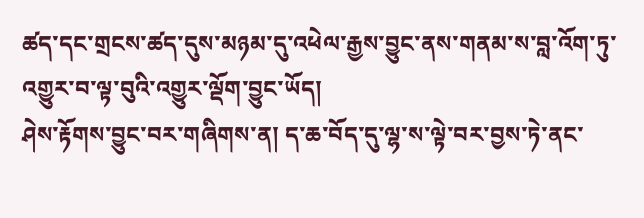ཚད་དང་གྲངས་ཚད་དུས་མཉམ་དུ་འཕེལ་རྒྱས་བྱུང་ནས་གནམ་ས་བླ་འོག་ཏུ་འགྱུར་བ་ལྟ་བུའི་འགྱུར་ལྡོག་བྱུང་ཡོད།
ཤེས་རྟོགས་བྱུང་བར་གཞིགས་ན། ད་ཆ་བོད་དུ་ལྷ་ས་ལྟེ་བར་བྱས་ཏེ་ནང་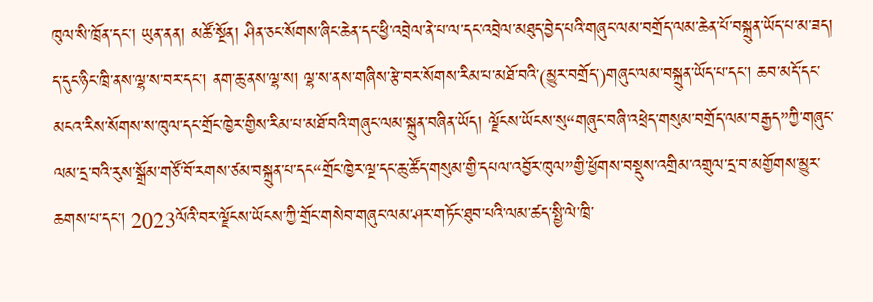ཁུལ་སི་ཁྲོན་དང་། ཡུན་ནན། མཚོ་སྔོན། ཤིན་ཅང་སོགས་ཞིང་ཆེན་དང་ཕྱི་འབྲེལ་ནེ་པ་ལ་དང་འབྲེལ་མཐུད་བྱེད་པའི་གཞུང་ལམ་བགྲོད་ལམ་ཆེན་པོ་བསྐྲུན་ཡོད་པ་མ་ཟད། ད་དུང་ཉིང་ཁྲི་ནས་ལྷ་ས་བར་དང་། ནག་ཆུ་ནས་ལྷ་ས། ལྷ་ས་ནས་གཞིས་རྩེ་བར་སོགས་རིམ་པ་མཐོ་བའི་(མྱུར་བགྲོད་)གཞུང་ལམ་བསྐྲུན་ཡོད་པ་དང་། ཆབ་མདོ་དང་མངའ་རིས་སོགས་ས་ཁུལ་དང་གྲོང་ཁྱེར་གྱིས་རིམ་པ་མཐོ་བའི་གཞུང་ལམ་སྐྲུན་བཞིན་ཡོད། ལྗོངས་ཡོངས་སུ“གཞུང་བཞི་འཕྲེད་གསུམ་བགྲོད་ལམ་བརྒྱད”ཀྱི་གཞུང་ལམ་དྲ་བའི་རུས་སྒྲོམ་གཙོ་བོ་རགས་ཙམ་བསྐྲུན་པ་དང“གྲོང་ཁྱེར་ལྔ་དང་ཆུ་ཚོད་གསུམ་གྱི་དཔལ་འབྱོར་ཁུལ”གྱི་ཕྱོགས་བསྡུས་འགྲིམ་འགྲུལ་དྲ་བ་མགྱོགས་མྱུར་ཆགས་པ་དང་། 2023ལོའི་བར་ལྗོངས་ཡོངས་ཀྱི་གྲོང་གསེབ་གཞུང་ལམ་ཤར་གཏོང་ཐུབ་པའི་ལམ་ཚད་སྤྱི་ལེ་ཁྲི་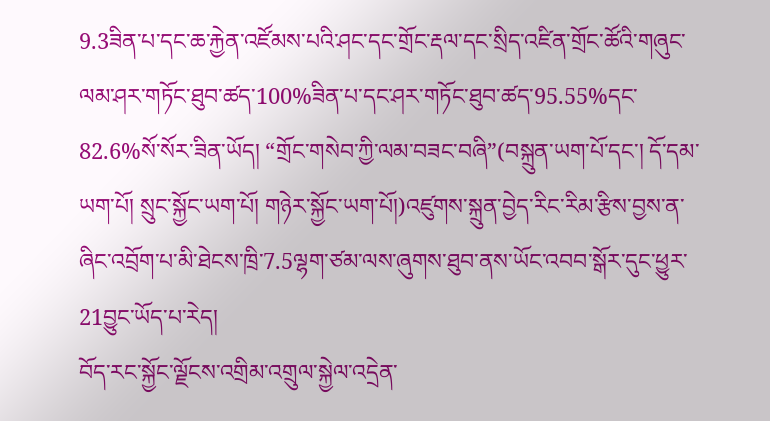9.3ཟིན་པ་དང་ཆ་རྐྱེན་འཛོམས་པའི་ཤང་དང་གྲོང་རྡལ་དང་སྲིད་འཛིན་གྲོང་ཚོའི་གཞུང་ལམ་ཤར་གཏོང་ཐུབ་ཚད་100%ཟིན་པ་དང་ཤར་གཏོང་ཐུབ་ཚད་95.55%དང་82.6%སོ་སོར་ཟིན་ཡོད། “གྲོང་གསེབ་ཀྱི་ལམ་བཟང་བཞི”(བསྐྲུན་ཡག་པོ་དང་། དོ་དམ་ཡག་པོ། སྲུང་སྐྱོང་ཡག་པོ། གཉེར་སྐྱོང་ཡག་པོ།)འཛུགས་སྐྲུན་བྱེད་རིང་རིམ་རྩིས་བྱས་ན་ཞིང་འབྲོག་པ་མི་ཐེངས་ཁྲི་7.5ལྷག་ཙམ་ལས་ཞུགས་ཐུབ་ནས་ཡོང་འབབ་སྒོར་དུང་ཕྱུར་21བྱུང་ཡོད་པ་རེད།
བོད་རང་སྐྱོང་ལྗོངས་འགྲིམ་འགྲུལ་སྐྱེལ་འདྲེན་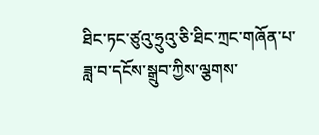ཐིང་ཏང་ཙུའུ་ཧྲུའུ་ཅི་ཐིང་ཀྲང་གཞོན་པ་ཟླ་བ་དངོས་སྒྲུབ་ཀྱིས་ལྕགས་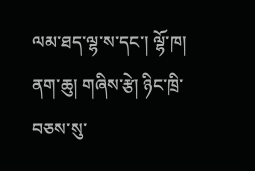ལམ་ཐད་ལྷ་ས་དང་། ལྷོ་ཁ། ནག་ཆུ། གཞིས་རྩེ། ཉིང་ཁྲི་བཅས་སུ་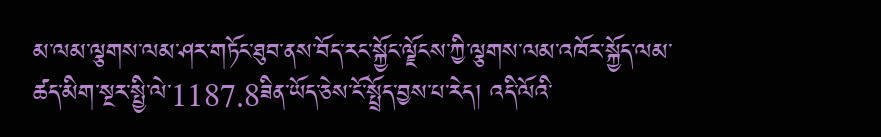མ་ལམ་ལྕགས་ལམ་ཤར་གཏོང་ཐུབ་ནས་བོད་རང་སྐྱོང་ལྗོངས་ཀྱི་ལྕགས་ལམ་འཁོར་སྐྱོད་ལམ་ཚད་མིག་སྔར་སྤྱི་ལེ་1187.8ཟིན་ཡོད་ཅེས་ངོ་སྤྲོད་བྱས་པ་རེད། འདི་ལོའི་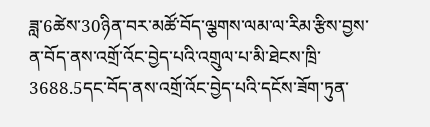ཟླ་6ཚེས་30ཉིན་བར་མཚོ་བོད་ལྕགས་ལམ་ལ་རིམ་རྩིས་བྱས་ན་བོད་ནས་འགྲོ་འོང་བྱེད་པའི་འགྲུལ་པ་མི་ཐེངས་ཁྲི་3688.5དང་བོད་ནས་འགྲོ་འོང་བྱེད་པའི་དངོས་ཟོག་ཏུན་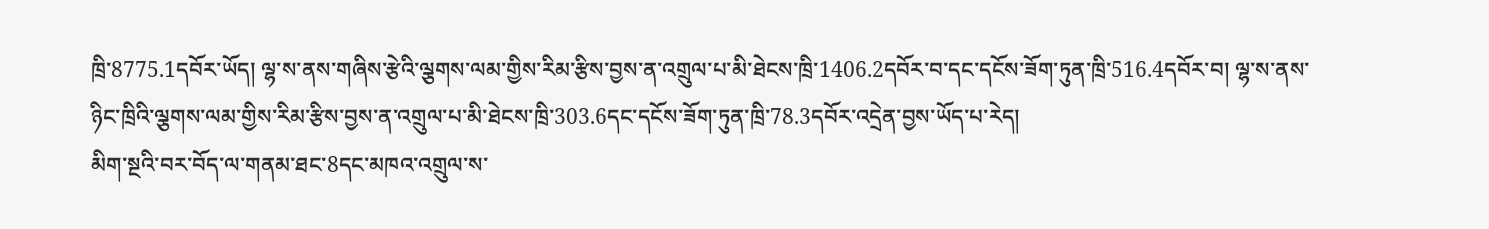ཁྲི་8775.1དབོར་ཡོད། ལྷ་ས་ནས་གཞིས་རྩེའི་ལྕགས་ལམ་གྱིས་རིམ་རྩིས་བྱས་ན་འགྲུལ་པ་མི་ཐེངས་ཁྲི་1406.2དབོར་བ་དང་དངོས་ཟོག་ཏུན་ཁྲི་516.4དབོར་བ། ལྷ་ས་ནས་ཉིང་ཁྲིའི་ལྕགས་ལམ་གྱིས་རིམ་རྩིས་བྱས་ན་འགྲུལ་པ་མི་ཐེངས་ཁྲི་303.6དང་དངོས་ཟོག་ཏུན་ཁྲི་78.3དབོར་འདྲེན་བྱས་ཡོད་པ་རེད།
མིག་སྔའི་བར་བོད་ལ་གནམ་ཐང་8དང་མཁའ་འགྲུལ་ས་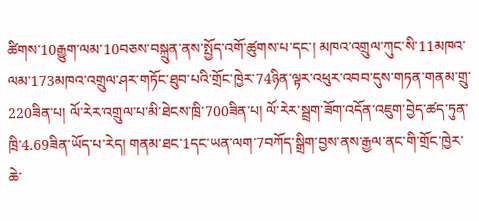ཚིགས་10རྒྱུག་ལམ་10བཅས་བསྐྲུན་ནས་སྤྱོད་འགོ་ཚུགས་པ་དང་། མཁའ་འགྲུལ་ཀུང་སི་11མཁའ་ལམ་173མཁའ་འགྲུལ་ཤར་གཏོང་ཐུབ་པའི་གྲོང་ཁྱེར་74ཉིན་ལྟར་འཕུར་འབབ་དུས་གཏན་གནམ་གྲུ་220ཟིན་པ། ལོ་རེར་འགྲུལ་པ་མི་ཐེངས་ཁྲི་700ཟིན་པ། ལོ་རེར་སྦྲག་ཟོག་འདོན་འཇུག་བྱེད་ཚད་ཏུན་ཁྲི་4.69ཟིན་ཡོད་པ་རེད། གནམ་ཐང་1དང་ཡན་ལག་7བཀོད་སྒྲིག་བྱས་ནས་རྒྱལ་ནང་གི་གྲོང་ཁྱེར་ཆེ་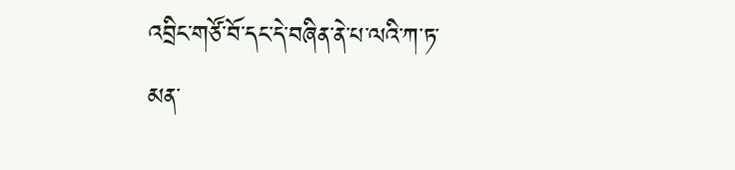འབྲིང་གཙོ་བོ་དང་དེ་བཞིན་ནེ་པ་ལའི་ཀ་ཏ་མན་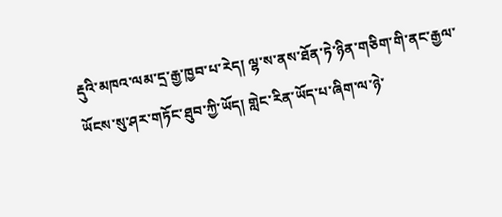རྡུའི་མཁའ་ལམ་དྲ་རྒྱ་ཁྱབ་པ་རེད། ལྷ་ས་ནས་ཐོན་ཏེ་ཉིན་གཅིག་གི་ནང་རྒྱལ་ཡོངས་སུ་ཤར་གཏོང་ཐུབ་ཀྱི་ཡོད། གླེང་རིན་ཡོད་པ་ཞིག་ལ་ཉེ་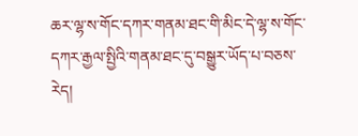ཆར་ལྷ་ས་གོང་དཀར་གནམ་ཐང་གི་མིང་དེ་ལྷ་ས་གོང་དཀར་རྒྱལ་སྤྱིའི་གནམ་ཐང་དུ་བསྒྱུར་ཡོད་པ་བཅས་རེད།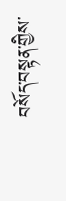བསོད་བསྟན་གྱིས་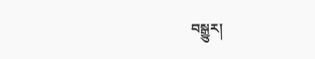བསྒྱུར།